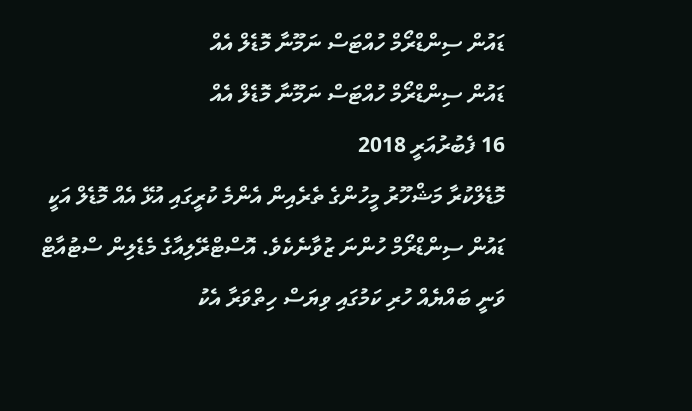ޑައުން ސިންޑްރޯމް ހުއްޓަސް ނަމޫނާ މޮޑެލް އެއް
ޑައުން ސިންޑްރޯމް ހުއްޓަސް ނަމޫނާ މޮޑެލް އެއް
16 ފެބުރުއަރީ 2018
މޮޑެލްކުރާ މަޝްހޫރު މީހުންގެ ތެރެއިން އެންމެ ކުރީގައި އުޅޭ އެއް މޮޑެލް އަކީ ޑައުން ސިންޑްރޯމް ހުންނަ ޒުވާނެކެވެ. އޮސްޓްރޭލިއާގެ މެޑެލިން ސްޓުއާޓް ވަނީ ބައްޔެއް ހުރި ކަމުގައި ވިޔަސް ހިތްވަރާ އެކު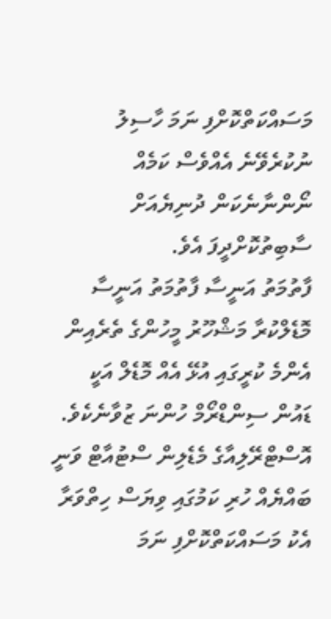މަސައްކަތްކޮށްފި ނަމަ ހާސިލު ނުކުރެވޭނެ އެއްވެސް ކަމެއް ނޯންނާނެކަން ދުނިޔެއަށް ސާބިތުކޮށްދީފަ އެވެ.
ފާތުމަތު އަނީސާ ފާތުމަތު އަނީސާ
މޮޑެލްކުރާ މަޝްހޫރު މީހުންގެ ތެރެއިން އެންމެ ކުރީގައި އުޅޭ އެއް މޮޑެލް އަކީ ޑައުން ސިންޑްރޯމް ހުންނަ ޒުވާނެކެވެ. އޮސްޓްރޭލިއާގެ މެޑެލިން ސްޓުއާޓް ވަނީ ބައްޔެއް ހުރި ކަމުގައި ވިޔަސް ހިތްވަރާ އެކު މަސައްކަތްކޮށްފި ނަމަ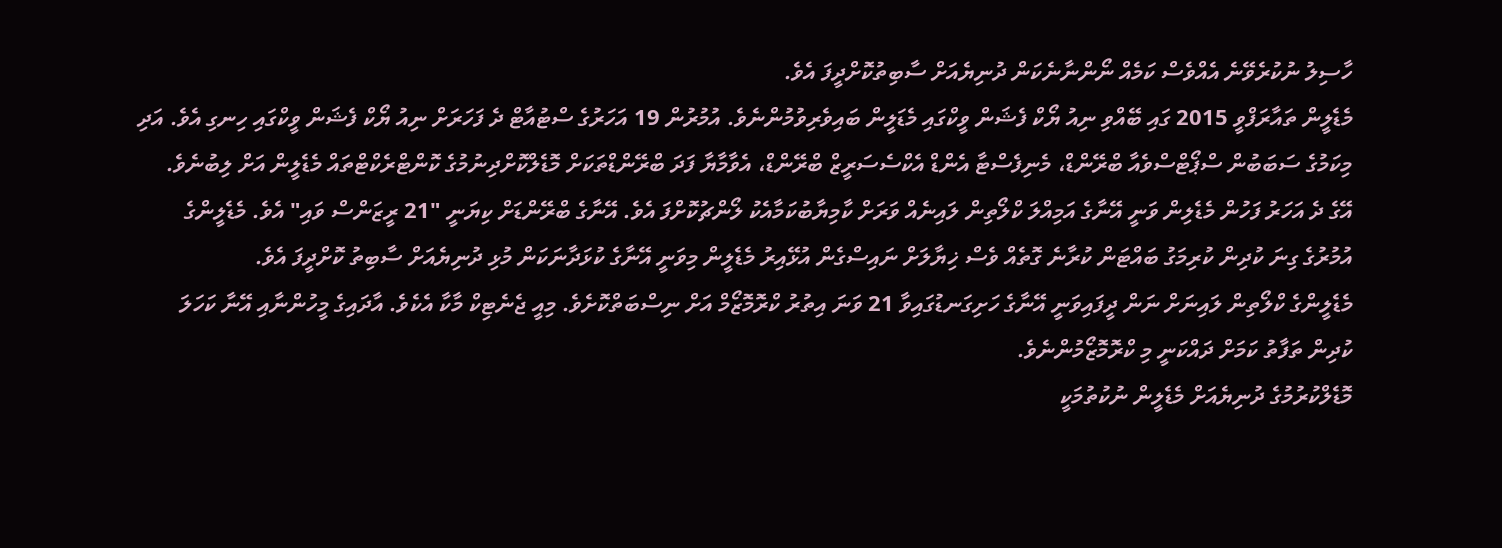ހާސިލު ނުކުރެވޭނެ އެއްވެސް ކަމެއް ނޯންނާނެކަން ދުނިޔެއަށް ސާބިތުކޮށްދީފަ އެވެ.
މެޑެލީން ތައާރަފްވީ 2015 ގައި ބޭއްވި ނިއު ޔޯކް ފެޝަން ވީކްގައި މެޑަލީން ބައިވެރިވުމުންނެވެ. އުމުރުން 19 އަހަރުގެ ސްޓުއާޓް ދެ ފަހަރަށް ނިއު ޔޯކް ފެޝަން ވީކްގައި ހިނގި އެވެ. އަދި މިކަމުގެ ސަބަބުން ސްޕޯޓްސްވެއާ ބްރޭންޑް، މެނިފެސްޓާ އެންޑް އެކްސެސަރީޒް ބްރޭންޑް، އެވާމާޔާ ފަދަ ބްރޭންޑްތަކަށް މޮޑެލްކޮށްދިނުމުގެ ކޮންޓްރެކްޓްތައް މެޑެލީން އަށް ލިބުނެވެ.
އޭގެ ދެ އަހަރު ފަހުން މެޑެލިން ވަނީ އޭނާގެ އަމިއްލަ ކްލޯތިން ލައިނެއް ވަރަށް ކާމިޔާބުކަމާއެކު ލޯންޗުކޮށްފަ އެވެ. އޭނާގެ ބްރޭންޑަށް ކިޔަނީ "21 ރީޒަންސް ވައި" އެވެ. މެޑެލީންގެ އުމުރުގެ ގިނަ ކުދިން ކުރިމަގު ބައްޓަން ކުރާނެ ގޮތެއް ވެސް ޚިޔާލަށް ނައިސްގެން އުޅޭއިރު މެޑެލީން މިވަނީ އޭނާގެ ކުޅަދާނަކަން މުޅި ދުނިޔެއަށް ސާބިތު ކޮށްދީފަ އެވެ.
މެޑެލީންގެ ކްލޯތިން ލައިނަށް ނަން ދީފައިވަނީ އޭނާގެ ހަށިގަނޑުގައިވާ 21 ވަނަ އިތުރު ކްރޮމޮޒޯމް އަށް ނިސްބަތްކޮށެވެ. މިއީ ޖެނެޓިކް މާކާ އެކެވެ. އާދައިގެ މީހުންނާއި އޭނާ ކަހަލަ ކުދިން ތަފާތު ކަމަށް ދައްކަނީ މި ކްރޮމޮޒޯމުންނެވެ.
މޮޑެލްކުރުމުގެ ދުނިޔެއަށް މެޑެލީން ނުކުތުމަކީ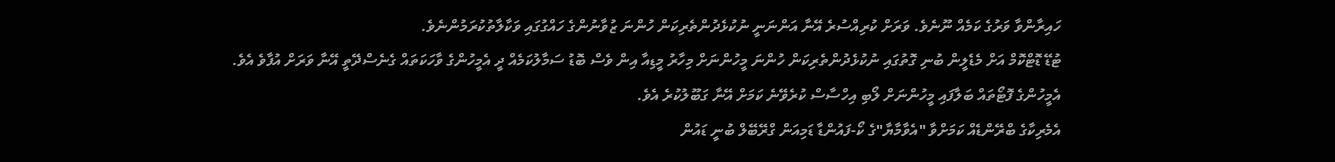ހައިރާންވާ ވަރުގެ ކަމެއް ނޫނެވެ. ވަރަށް ކުރިއްސުރެ އޭނާ އަންނަނީ ނުކުޅެދުންތެރިކަން ހުންނަ ޒުވާނުންގެ ހައްގުގައި ވަކާލާތުކުރަމުންނެވެ.
ޓުޑޭ ޑޮޓްކޮމް އަށް މެޑެލީން ބުނި ގޮތުގައި ނުކުޅެދުންތެރިކަން ހުންނަ މީހުންނަށް މިހާރު މީޑިއާ އިން ވެސް ބޮޑު ސަމާލުކަމެއް ދީ އެމީހުންގެ ވާހަކަތައް ގެނެސްދޭތީ އޭނާ ވަރަށް އުފާވެ އެވެ. އެމީހުންގެ ފޮޓޯތައް ބަލާފައި މީހުންނަށް ލޯބި އިހްސާސް ކުރެވޭނެ ކަމަށް އޭނާ ގަބޫލުކުރެ އެވެ.
އެމެރިކާގެ ބްރޭންޑެއް ކަމަށްވާ "އެވާމާޔާ"ގެ ކޯ-ފައުންޑާ ޑަމިއަން ގްރޭބޭލް ބުނީ ޑައުން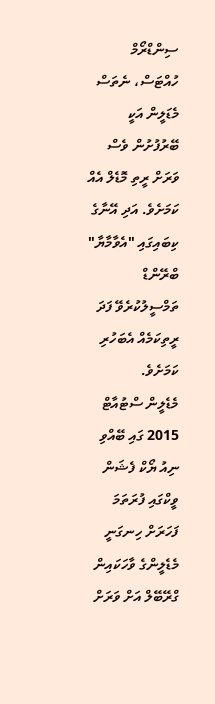ސިންޑްރޯމް ހުއްޓަސް، ނެތަސް މެޑަލީން އަކީ ބޭރުފުށުން ވެސް ވަރަށް ރީތި މޮޑެލް އެއް ކަމަށެވެ. އަދި އޭނާގެ ކިބައިގައި "އެވާމާޔާ" ބްރޭންޑް ތަމްސީލުކުރެވޭ ފަދަ ރީތިކަމެއް އެބަހުރި ކަމަށެވެ.
މެޑެލީން ސްޓުއާޓް 2015 ގައި ބޭއްވި ނިއު ޔޯކް ފެޝަން ވީކްގައި ފުރަތަމަ ފަހަރަށް ހިނގަނީ
މެޑެލީންގެ ވާހަކައިން ގްރޭބޭލް އަށް ވަރަށް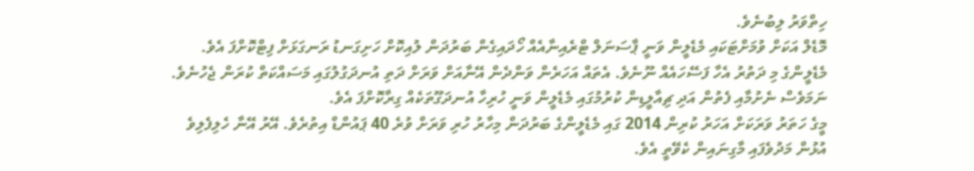ހިތްވަރު ލިބުނެވެ.
މޮޑެލް އަކަށް ވުމަށްޓަކައި މެޑެލީން ވަނީ ޕާސަނަލް ޓްރެއިނާއެއް ހޯދައިގެން ބަރުދަން ލުއިކޮށް ހަށިގަނޑު ރަނގަޅަށް ފިޓްކޮށްފަ އެވެ. މެޑެލީންގެ މި ދަތުރު އެހާ ފަސޭހައެއް ނޫނެވެ. އެތައް އަހަރެން ވަންދެން އޭނާއަށް ވަރަށް ދަތި އުނދަގުލުގައި މަސައްކަތް ކުރަން ޖެހުނެވެ. ނަމަވެސް ނެށުމާއި ފެތުން އަދި ޗިއާލީޑިން ކުރުމުގައި މެޑެލީން ވަނީ ހުރިހާ އުނދަގޫތަކެއް ގިރާކޮށްފަ އެވެ.
މީގެ ހަތަރު ވަރަކަށް އަހަރު ކުރިން 2014 ގައި މެޑެލީންގެ ބަރުދަން މިހާރު ހުރި ވަރަށް ވުރެ 40 ޕައުންޑް އިތުރެވެ. އޭރު އޭނާ ހެލިފެލިވެ އުޅުން މަދުވެފައި މާގިނައިން ކެވޭތީ އެވެ.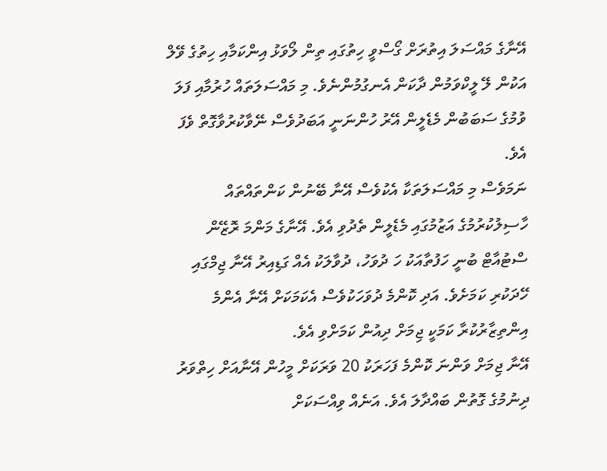އޭނާގެ މައްސަލަ އިތުރަށް ގޯސްވީ ހިތުގައި ތިން ލޯވަޅު އިންކަމާއި ހިތުގެ ވޭލް އަކުން ލޭ ލީކްވަމުން ދާކަން އެނގުމުންނެވެ. މި މައްސަލަތައް ހުރުމާއި ފަލަ ވުމުގެ ސަބަބުން މެޑެލީން އޭރު ހުންނަނީ އަބަދުވެސް ނޭވާކުރުވާގޮތް ވެފަ އެވެ.
ނަމަވެސް މި މައްސަލަތަކާ އެކުވެސް އޭނާ ބޭނުން ކަންތައްތައް ހާސިލުކުރުމުގެ އަޒުމުގައި މެޑެލީން ތެދުވި އެވެ. އޭނާގެ މަންމަ ރޮޒޭން ސްޓުއާޓް ބުނީ ހަފުތާއަކު ހަ ދުވަހު، ދުވާލަކު އެއް ގަޑިއިރު އޭނާ ޖިމްގައި ހޭދަކުރި ކަމަށެވެ. އަދި ކޮންމެ ދުވަހަކުވެސް އެކަމަކަށް އޭނާ އެންމެ އިންތިޒާރުކުރާ ކަމަކީ ޖިމަށް ދިއުން ކަމަށްވި އެވެ.
އޭނާ ޖިމަށް ވަންނަ ކޮންމެ ފަހަރަކު 20 ވަރަކަށް މީހުން އޭނާއަށް ހިތްވަރު ދިނުމުގެ ގޮތުން ބައްދާލަ އެވެ. އަނެއް ވިއްސަކަށް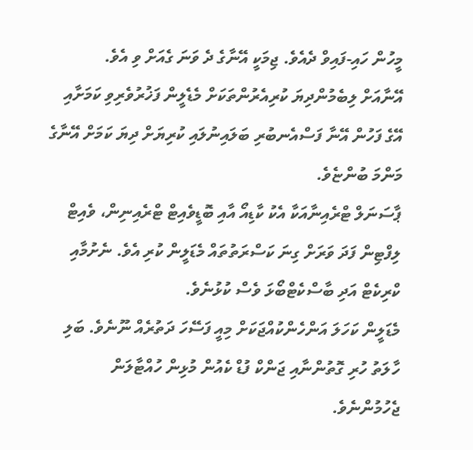މީހުން ހައި-ފައިވް ދެއެވެ. ޖިމަކީ އޭނާގެ ދެ ވަނަ ގެއަށް ވި އެވެ.
އޭނާއަށް ލިބެމުންދިޔަ ކުރިއެރުންތަކަށް މެޑެލީން ފަޚުރުވެރިވި ކަމަށާއި އޭގެ ފަހުން އޭނާ ފަސްއެނބުރި ބަލައިނުލައި ކުރިޔަށް ދިޔަ ކަމަށް އޭނާގެ މަންމަ ބުންޏެވެ.
ޕާސަނަލް ޓްރެއިނާއަކާ އެކު ކާޑިއޯ އާއި ބޮޑީވެއިޓް ޓްރެއިނިން، ވެއިޓް ލިފްޓިން ފަދަ ވަރަށް ގިނަ ކަސްރަތުތައް މެޑަލީން ކުރި އެވެ. ނެށުމާއި ކްރިކެޓް އަދި ބާސްކެޓްބޯޅަ ވެސް ކުޅުނެވެ.
މެޑަލީން ކަހަލަ އަންހެންކުއްޖަކަށް މިއީ ފަސޭހަ ދަތުރެއް ނޫނެވެ. ބަލި ހާލަތު ހުރި ގޮތުންނާއި ޖަންކް ފުޑް ކެއުން މުޅިން ހުއްޓާލަން ޖެހުމުންނެވެ.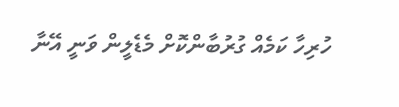ހުރިހާ ކަމެއް ގުރުބާންކޮށް މެޑެލީން ވަނީ އޭނާ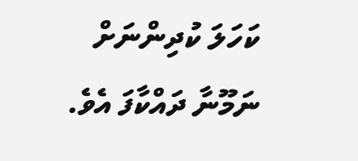ކަހަލަ ކުދިންނަށް ނަމޫނާ ދައްކާފަ އެވެ.